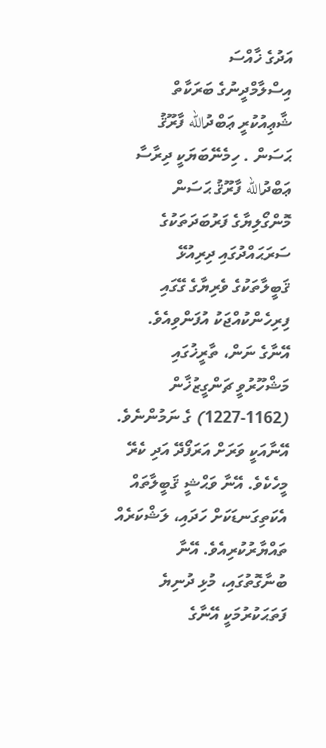އަދުގެ ޚާއްސަ
އިސްލާމްދީނުގެ ބަރަކާތް
ޝާޢިއުކުރީ ޢަބްދުالله ފާރޫޤު ޙަސަން . ހިމެނޭބަޔަކީ ދިރާސާ
ޢަބްދުالله ފާރޫޤު ޙަސަން
މޮންގޯލިޔާގެ ފަރުބަދަތަކުގެ ސަރަޙައްދުގައި ދިރިއުޅޭ ޤަބީލާތަކުގެ ވެރިޔާގެ ގޭގައި ފިރިހެންކުއްޖަކު އުފަންވިއެވެ. އޭނާގެ ނަން، ތާރީޚުގައި މަޝްހޫރުވީ ޗަންގީޒުޚާން (1162-1227) ގެ ނަމުންނެވެ. އޭނާއަކީ ވަރަށް އަރަފޯދޭ އަދި ކެރޭ މީހެކެވެ. އޭނާ ވަޙްޝީ ޤަބީލާތައް އެކަތިގަނޑަކަށް ހަދައި، ލަޝްކަރެއް ތައްޔާރުކުރިއެވެ. އޭނާ ބުނާގޮތުގައި، މުޅި ދުނިޔެ ފަތަޙަކުރުމަކީ އޭނާގެ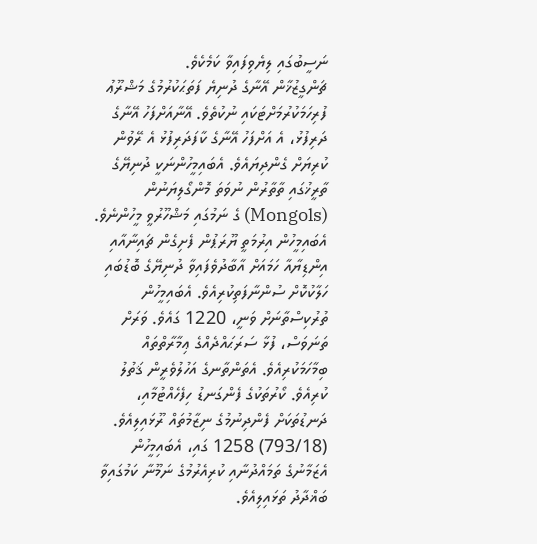ނަސީބުގައި ލިޔެވިފައިވާ ކަމެކެވެ.
ޗަންގީޒުޚާން އޭނާގެ ދުނިޔެ ފަތަޙަކުރުމުގެ މަޝްރޫޢު ފުރިހަމަކުރުމަށްޓަކައި ނުކުތެވެ. އޭނާއަށްފަހު އޭނާގެ ދަރިފުޅު، އެ އަށްފަހު އޭނާގެ ކާފަދަރިފުޅު އެ ރޭވުން ކުރިޔަށް ގެންދިޔައެވެ. އެބައިމީހުންނަކީ ދުނިޔޭގެ ތާރީޚުގައި ތާތާރުން ނުވަތަ މޮންގޯލިޔަނުން (Mongols) ގެ ނަމުގައި މަޝްހޫރުވީ މީހުންނެވެ. އެބައިމީހުން އިރުމަތީ ޔޫރަޕުން ފެށިގެން ޗައިނާއާއި އިންޑިޔާއާ ހަމައަށް އާބާދުވެފައިވާ ދުނިޔޭގެ ބޮޑުބައި ހަލާކުކޮށް ސުންނާފަތިކުރިއެވެ. އެބައިމީހުން ތުރުކިސްތާނަށް ވަނީ، 1220 ގައެވެ. ވަރަށް ތަނަވަސް، ފުޅާ ސަރަޙައްދެއްގެ ޢިމާރާތްތައް ބިމާހަމަކުރިއެވެ. އެތަންތާނގެ އަހުލުވެރީން ޤަތުލު ކުރިއެވެ. ކޯރުތަކުގެ ފެންގަނޑު ހިފެހެއްޓުމާއި، ދަނޑުތަކަށް ފެންދިނުމުގެ ނިޒާމުތައް ރޫޅައިލިއެވެ. (793/18) 1258 ގައި، އެބައިމީހުން އެޒަމާނުގެ ތަމައްދުނާއި ކުރިއެރުމުގެ ނަމޫނާ ކަމުގައިވާ ބަޣްދާދު ތަޅައިލިއެވެ.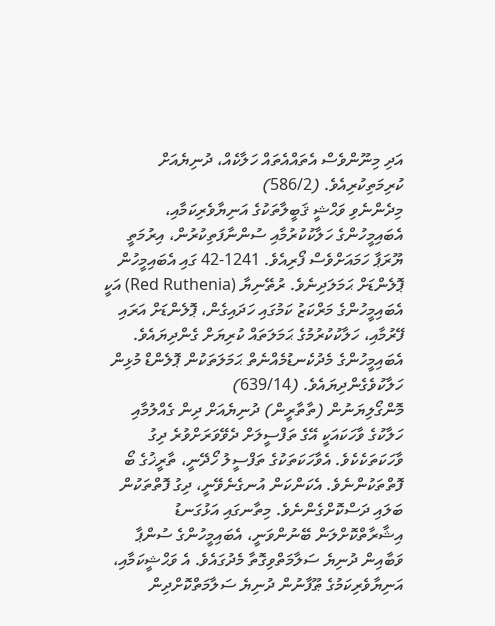އަދި މިނޫންވެސް އެތައްއެތައް ހަލާކެއް، ދުނިޔެއަށް ކުރިމަތިކުރިއެވެ. (586/2)
މިދެންނެވި ވަޙްޝީ ޤަބީލާތަކުގެ އަނިޔާވެރިކަމާއި، އެބައިމީހުންގެ ހަލާކުކުރުމާއި ސުންނާފަތިކުރުން، އިރުމަތީ ޔޫރަޕާ ހަމައަށްވެސް ފޯރިއެވެ. 1241-42 ގައި އެބައިމީހުން ޕޮލެންޑަށް ޙަމަލަދިނެވެ. ރުތޭނިޔާ (Red Ruthenia) އަކީ އެބައިމީހުންގެ މަރްކަޒު ކަމުގައި ހަދައިގެން، ޕޮލެންޑަށް އަރައި ފޭރުމާއި، ހަލާކުކުރުމުގެ ޙަމަލަތައް ކުރިޔަށް ގެންދިޔައެވެ. އެބައިމީހުންގެ މެދުކެނޑުމެއްނެތް ޙަމަލަތަކުން ޕޮލެންޑް މުޅިން ހަލާކުވެގެންދިޔައެވެ. (639/14)
މޮންގޯލިޔަނުން (ތާތާރީން) ދުނިޔެއަށް ދިން ގެއްލުމާއި ހަލާކުގެ ވާހަކައަކީ އޭގެ ތަފްސީލަށް ދެވޭވަރަށްވުރެ ދިގު ވާހަކަތަކެކެވެ. އެވާހަކަތަކުގެ ތަފްސީލު ހޯދޭނީ، ތާރީޚުގެ ބޯ ފޮތްތަކުންނެވެ. އެކަންކަން އުނގެނެވޭނީ، ދިގު ފޮތްތަކުން ބަލައި ދަސްކޮށްގެންނެވެ. މިތާނގައި އަޅުގަނޑު އިޝާރާތްކޮށްލަން ބޭނުންވަނީ، އެބައިމީހުންގެ ސުންޕާ ވަބާއިން ދުނިޔެ ސަލާމަތްވިގޮތާ މެދުގައެވެ. އެ ވަޙްޝީކަމާއި، އަނިޔާވެރިކަމުގެ ޠޫފާނުން ދުނިޔެ ސަލާމަތްކޮށްދިން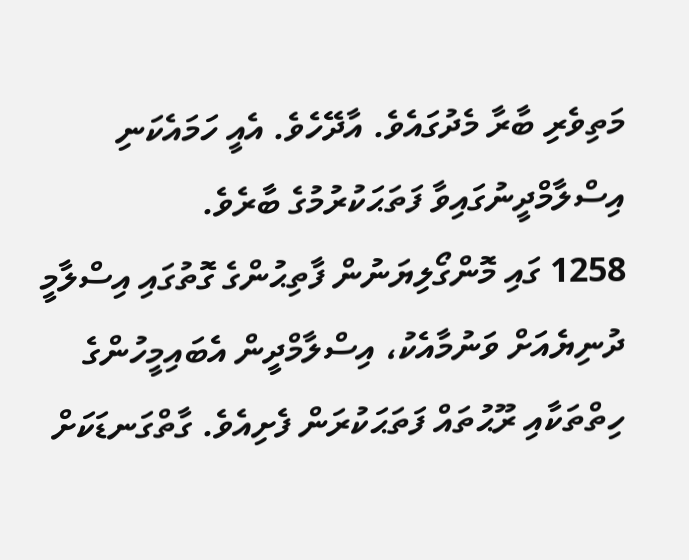މަތިވެރި ބާރާ މެދުގައެވެ. އާދޭހެވެ. އެއީ ހަމައެކަނި އިސްލާމްދީނުގައިވާ ފަތަޙަކުރުމުގެ ބާރެވެ.
1258 ގައި މޮންގޯލިޔަނުން ފާތިޙުންގެ ގޮތުގައި އިސްލާމީ ދުނިޔެއަށް ވަނުމާއެކު، އިސްލާމްދީން އެބައިމީހުންގެ ހިތްތަކާއި ރޫޙުތައް ފަތަޙަކުރަން ފެށިއެވެ. ގާތްގަނޑަކަށް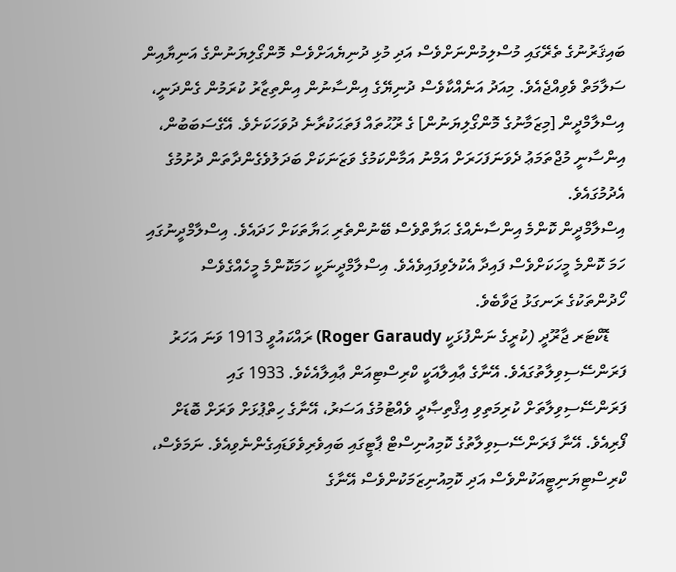ބައިޤަރުނުގެ ތެރޭގައި މުސްލިމުންނަށްވެސް އަދި މުޅި ދުނިޔެއަށްވެސް މޮންގޯލިޔަނުންގެ އަނިޔާއިން ސަލާމަތް ވެވިއްޖެއެވެ. މިއަދު އަނެއްކާވެސް ދުނިޔޭގެ އިންސާނުން އިންތިޒާރު ކުރަމުން ގެންދަނީ، އިސްލާމްދީން [މިޒަމާނުގެ މޮންގޯލިޔަނުން] ގެ ރޫޙުތައް ފަތަޙަކުރާނެ ދުވަހަކަށެވެ. އޭގެސަބަބުން، އިންސާނީ މުޖްތަމަޢު ދެވަނަފަހަރަށް އަމްނު އަމާންކަމުގެ ވަޒަނަކަށް ބަދަލުވެގެންދާތަން ދުށުމުގެ އެދުމުގައެވެ.
އިސްލާމްދީން ކޮންމެ އިންސާނެއްގެ ޙަޔާތްވެސް ބޭނުންތެރި ޙަޔާތަކަށް ހަދައެވެ. އިސްލާމްދީނުގައި ހަމަ ކޮންމެ މީހަކަށްވެސް ފައިދާ އެކުލެވިފައިވެއެވެ. އިސްލާމްދީނަކީ ހަމަކޮންމެ މީހެއްގެވެސް ހޯދުންތަކުގެ ރަނގަޅު ޖަވާބެވެ.
    ޑޮކްޓަރ ޖާރޫދީ (ކުރީގެ ނަންފުޅަކީ Roger Garaudy) ރައްކައުވީ 1913 ވަނަ އަހަރު ފަރަންސޭސިވިލާތުގައެވެ. އޭނާގެ ޢާއިލާއަކީ ކްރިސްޓިއަން ޢާއިލާއެކެވެ. 1933 ގައި ފަރަންސޭސިވިލާތަށް ކުރިމަތިވި އިޤްތިޞާދީ ވެއްޓުމުގެ އަސަރު، އޭނާގެ ހިތްޕުޅަށް ވަރަށް ބޮޑަށް ފޯރިއެވެ. އޭނާ ފަރަންސޭސިވިލާތުގެ ކޮމިއުނިސްޓް ޕާޓީގައި ބައިވެރިވެވަޑައިގެންނެވިއެވެ. ނަމަވެސް، ކްރިސްޓިޔަނިޓީއަކުންވެސް އަދި ކޮމިއުނިޒަމަކުންވެސް އޭނާގެ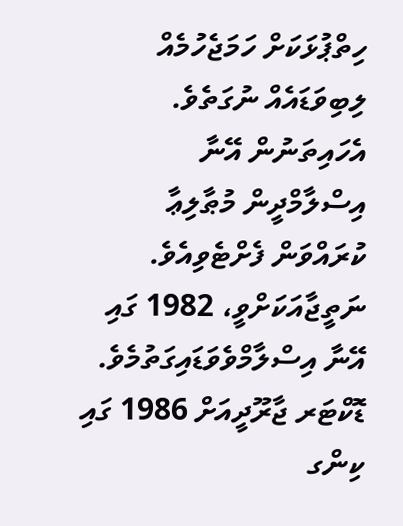ހިތްޕުޅަކަށް ހަމަޖެހުމެއް ލިބިވަޑައެއް ނުގަތެވެ. އެހައިތަނުން އޭނާ އިސްލާމްދީން މުޠާލިޢާ ކުރައްވަން ފެށްޓެވިއެވެ. ނަތީޖާއަކަށްވީ، 1982 ގައި އޭނާ އިސްލާމްވެވަޑައިގަތުމެވެ.
ޑޮކްޓަރ ޖާރޫދީއަށް 1986 ގައި ކިންގ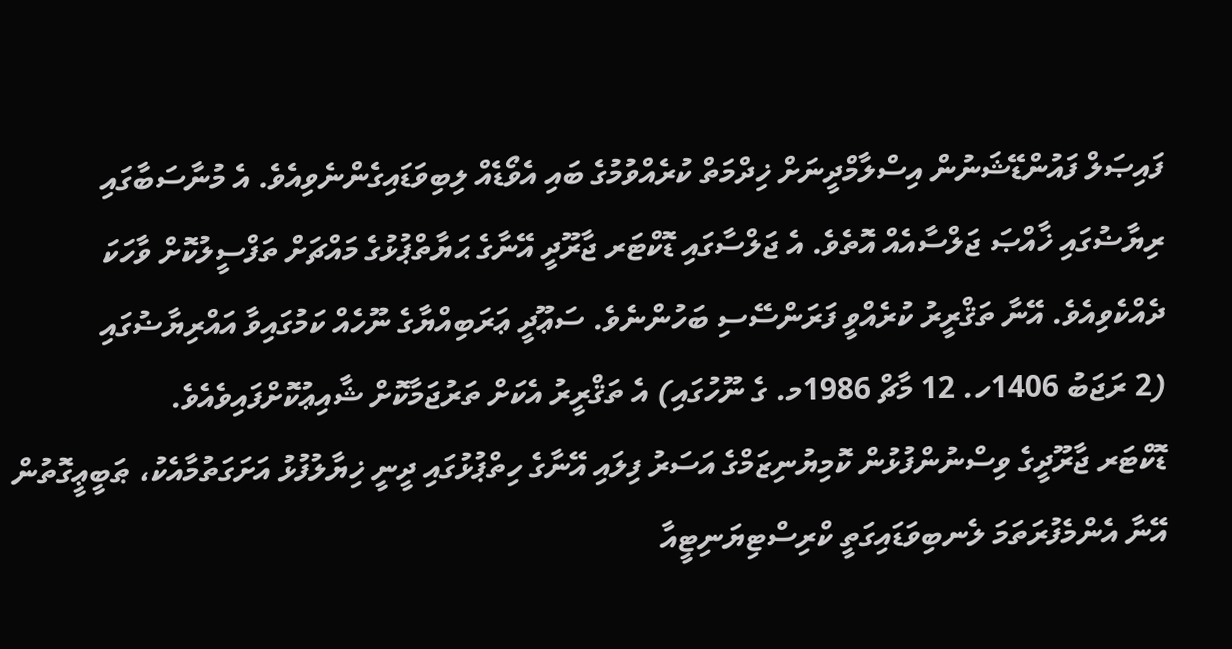ފައިޞަލް ފައުންޑޭޝަނުން އިސްލާމްދީނަށް ޚިދްމަތް ކުރެއްވުމުގެ ބައި އެވޯޑެއް ލިބިވަޑައިގެންނެވިއެވެ. އެ މުނާސަބާގައި ރިޔާޟުގައި ޚާއްޞަ ޖަލްސާއެއް އޮތެވެ. އެ ޖަލްސާގައި ޑޮކްޓަރ ޖާރޫދީ އޭނާގެ ޙަޔާތްޕުޅުގެ މައްޗަށް ތަފްސީލުކޮށް ވާހަކަ ދެއްކެވިއެވެ. އޭނާ ތަޤްރީރު ކުރެއްވީ ފަރަންސޭސި ބަހުންނެވެ. ސަޢޫދީ ޢަރަބިއްޔާގެ ނޫހެއް ކަމުގައިވާ އައްރިޔާޟުގައި
(2 ރަޖަބު 1406ހ. 12 މާޗް 1986މ. ގެ ނޫހުގައި) އެ ތަޤްރީރު އެކަށް ތަރުޖަމާކޮށް ޝާއިޢުކޮށްފައިވެއެވެ.
ޑޮކްޓަރ ޖާރޫދީގެ ވިސްނުންފުޅުން ކޮމިޔުނިޒަމްގެ އަސަރު ފިލައި އޭނާގެ ހިތްޕުޅުގައި ދީނީ ޚިޔާލުފުޅު އަށަގަތުމާއެކު، ޠަބީޢީގޮތުން އޭނާ އެންމެފުރަތަމަ ލެނބިވަޑައިގަތީ ކްރިސްޓިޔަނިޓީއާ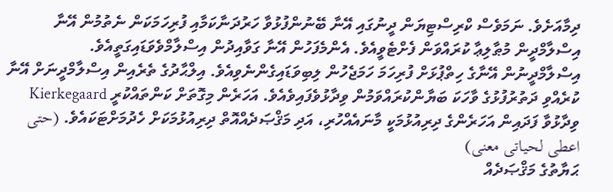ދިމާއަށެވެ. ނަމަވެސް ކްރިސްޓިޔަން ދީނުގައި އޭނާ ބޭނުންފުޅުވާ ހަރުދަނާކަމާއި ފުރިހަމަކަން ނެތުމުން އޭނާ އިސްލާމްދީން މުޠާލިޢާ ކުރައްވަން ފެށްޓެވީއެވެ. އެންމެފަހުން އޭނާ ގަވާއިދުން އިސްލާމްވެވަޑައިގަތީއެވެ. އިސްލާމްދީނުން އޭނާގެ ހިތްޕުޅަށް ފުރިހަމަ ހަމަޖެހުން ލިބިވަޑައިގެންނެވިއެވެ. އިލްޙާދުގެ ތެރެއިން އިސްލާމްދީނަށް އޭނާ ކުރެއްވި ދަތުރުފުޅުގެ ވާހަކަ ބަޔާންކުރައްވަމުން ވިދާޅުވެފައިވެއެވެ. އަހަރެން މިގޮތަށް ކަންތައްކުރީ Kierkegaard ވިދާޅުވާ ފަދައިން އަހަރެންގެ ދިރިއުޅުމަކީ މާނައެއްހުރި، އަދި މަޤްޞަދެއްއޮތް ދިރިއުޅުމަކަށް ހެދުމަށްޓަކައެވެ. (حتى اعطى لحياتى معنى)
ޙަޔާތުގެ މަޤްޞަދެއް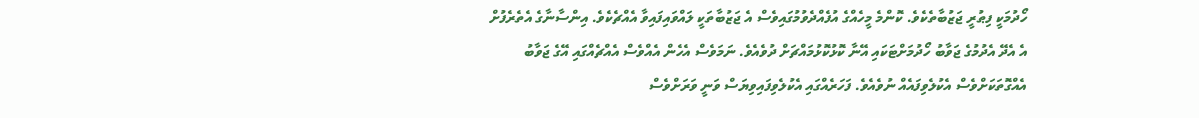ހޯދުމަކީ ފިޠުރީ ޖަޒުބާތެކެވެ. ކޮންމެ މީހެއްގެ އުފެއްދެވުމުގައިވެސް އެ ޖަޒުބާތަކީ ލައްވައިފައިވާ އެއްޗެކެވެ. އިންސާނާގެ އެތެރެފުށް އެ އެދޭ އެދުމުގެ ޖަވާބު ހޯދުމަށްޓަކައި އޭނާ ކޮޅުކޮޅުމައްޗަށް ދުވެއެވެ. ނަމަވެސް އެހެން އެއްވެސް އެއްޗެއްގައި އޭގެ ޖަވާބު އެއްގޮތަކަށްވެސް އެކުލެވިފައެއް ނުވެއެވެ. ފަހަރެއްގައި އެކުލެވިފައިވިޔަސް ވަނީ ވަރަށްވެސް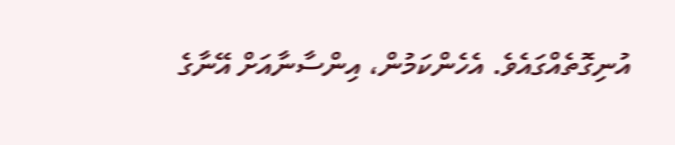އުނިގޮތެއްގައެވެ. އެހެންކަމުން، އިންސާނާއަށް އޭނާގެ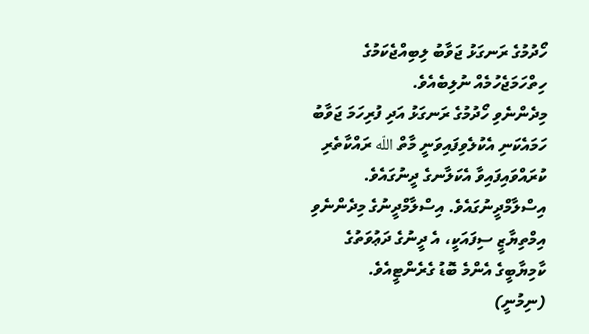ހޯދުމުގެ ރަނގަޅު ޖަވާބު ލިބިއްޖެކަމުގެ ހިތްހަމަޖެހުމެއް ނުލިބެއެވެ.
މިދެންނެވި ހޯދުމުގެ ރަނގަޅު އަދި ފުރިހަމަ ޖަވާބު ހަމައެކަނި އެކުލެވިފައިވަނީ މާތް اللّه ރައްކާތެރި ކުރައްވައިފައިވާ އެކަލާނގެ ދީނުގައެވެ. އިސްލާމްދީނުގައެވެ. އިސްލާމްދީނުގެ މިދެންނެވި އިމްތިޔާޒީ ސިފައަކީ، އެ ދީނުގެ ދަޢުވަތުގެ ކާމިޔާބީގެ އެންމެ ބޮޑު ގެރެންޓީއެވެ.
(ނިމުނީ)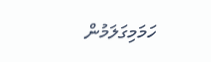ހަމަމިގަލަމުން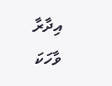އިދާރާ
ވާހަކަ